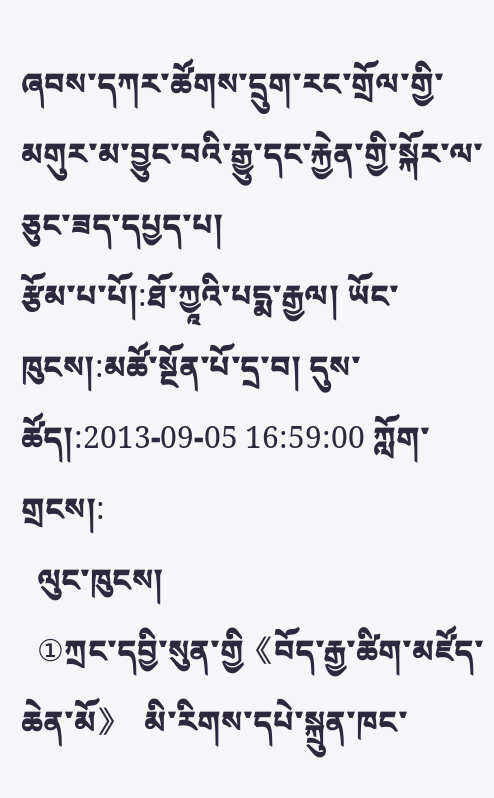ཞབས་དཀར་ཚོགས་དྲུག་རང་གྲོལ་གྱི་མགུར་མ་བྱུང་བའི་རྒྱུ་དང་རྐྱེན་གྱི་སྐོར་ལ་ཅུང་ཟད་དཔྱད་པ།
རྩོམ་པ་པོ།:ཐོ་ཀྱཱའི་པདྨ་རྒྱལ། ཡོང་ཁུངས།:མཚོ་སྔོན་པོ་དྲ་བ། དུས་ཚོད།:2013-09-05 16:59:00 ཀློག་གྲངས།:
  ལུང་ཁུངས།
  ①ཀྲང་དབྱི་སུན་གྱི《བོད་རྒྱ་ཚིག་མཛོད་ཆེན་མོ》  མི་རིགས་དཔེ་སྐྲུན་ཁང་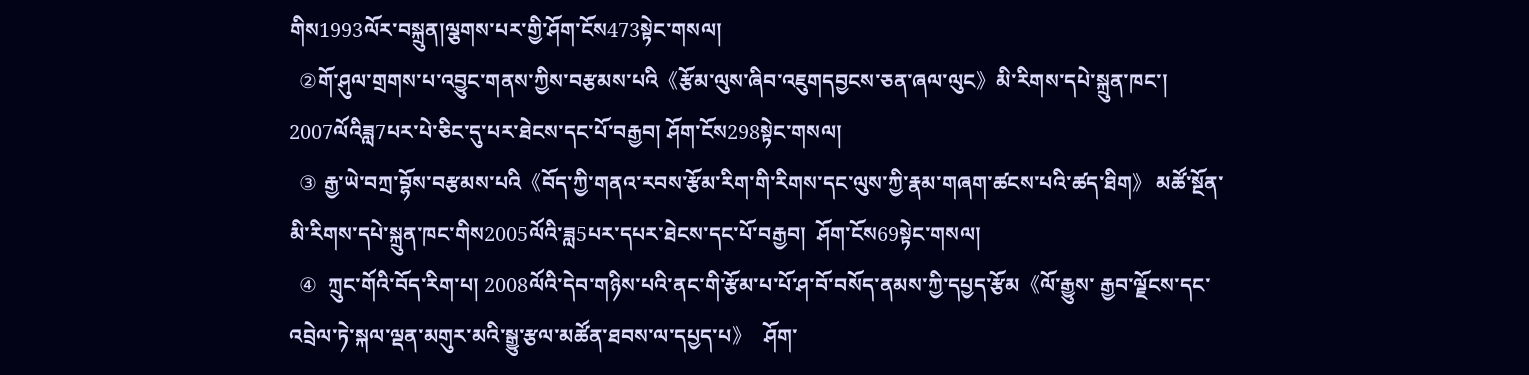གིས1993ལོར་བསྐྲུན།ལྕགས་པར་གྱི་ཤོག་ངོས473སྟེང་གསལ།
  ②གོ་ཤུལ་གྲགས་པ་འབྱུང་གནས་ཀྱིས་བརྩམས་པའི《རྩོམ་ལུས་ཞིབ་འཇུགདབྱངས་ཅན་ཞལ་ལུང》མི་རིགས་དཔེ་སྐྲུན་ཁང་།  2007ལོའིཟླ7པར་པེ་ཅིང་དུ་པར་ཐེངས་དང་པོ་བརྒྱབ། ཤོག་ངོས298སྟེང་གསལ།
  ③ རྒྱ་ཡེ་བཀྲ་བྷོས་བརྩམས་པའི《བོད་ཀྱི་གནའ་རབས་རྩོམ་རིག་གི་རིགས་དང་ལུས་ཀྱི་རྣམ་གཞག་ཚངས་པའི་ཚད་ཐིག》 མཚོ་སྔོན་མི་རིགས་དཔེ་སྐྲུན་ཁང་གིས2005ལོའི་ཟླ5པར་དཔར་ཐེངས་དང་པོ་བརྒྱབ།  ཤོག་ངོས69སྟེང་གསལ།
  ④  ཀྲུང་གོའི་བོད་རིག་པ། 2008ལོའི་དེབ་གཉིས་པའི་ནང་གི་རྩོམ་པ་པོ་ཤ་བོ་བསོད་ནམས་ཀྱི་དཔྱད་རྩོམ《ལོ་རྒྱུས་ རྒྱབ་ལྗོངས་དང་འབྲེལ་ཏེ་སྐལ་ལྡན་མགུར་མའི་སྒྱུ་རྩལ་མཚོན་ཐབས་ལ་དཔྱད་པ》   ཤོག་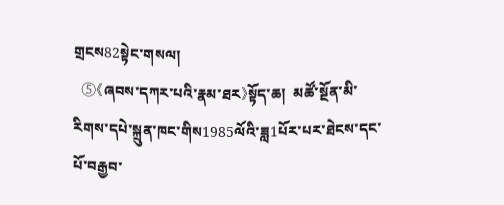གྲངས82སྟེང་གསལ།
  ⑤《ཞབས་དཀར་པའི་རྣམ་ཐར》སྟོད་ཆ།  མཚོ་སྔོན་མི་རིགས་དཔེ་སྐྲུན་ཁང་གིས1985ལོའི་ཟླ1པོར་པར་ཐེངས་དང་པོ་བརྒྱབ་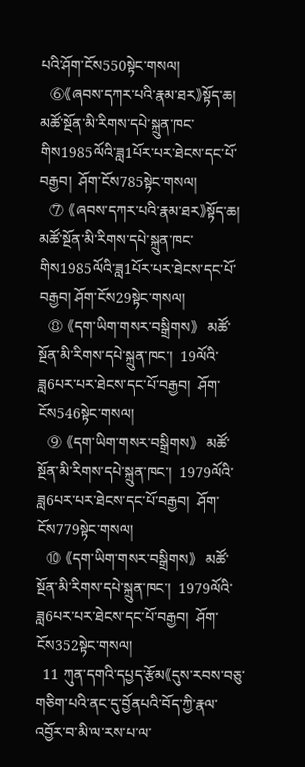པའི་ཤོག་ངོས550སྟེང་གསལ།
  ⑥《ཞབས་དཀར་པའི་རྣམ་ཐར》སྟོད་ཆ།  མཚོ་སྔོན་མི་རིགས་དཔེ་སྐྲུན་ཁང་གིས1985ལོའི་ཟླ1པོར་པར་ཐེངས་དང་པོ་བརྒྱབ།  ཤོག་ངོས785སྟེང་གསལ།
  ⑦ 《ཞབས་དཀར་པའི་རྣམ་ཐར》སྟོད་ཆ།  མཚོ་སྔོན་མི་རིགས་དཔེ་སྐྲུན་ཁང་གིས1985ལོའི་ཟླ1པོར་པར་ཐེངས་དང་པོ་བརྒྱབ། ཤོག་ངོས29སྟེང་གསལ།
  ⑧ 《དག་ཡིག་གསར་བསྒྲིགས》  མཚོ་སྔོན་མི་རིགས་དཔེ་སྐྲུན་ཁང་།  19ལོའི་ཟླ6པར་པར་ཐེངས་དང་པོ་བརྒྱབ།  ཤོག་ངོས546སྟེང་གསལ།
  ⑨ 《དག་ཡིག་གསར་བསྒྲིགས》  མཚོ་སྔོན་མི་རིགས་དཔེ་སྐྲུན་ཁང་།  1979ལོའི་ཟླ6པར་པར་ཐེངས་དང་པོ་བརྒྱབ།  ཤོག་ངོས779སྟེང་གསལ།
  ⑩ 《དག་ཡིག་གསར་བསྒྲིགས》  མཚོ་སྔོན་མི་རིགས་དཔེ་སྐྲུན་ཁང་།  1979ལོའི་ཟླ6པར་པར་ཐེངས་དང་པོ་བརྒྱབ།  ཤོག་ངོས352སྟེང་གསལ།
  11 ཀུན་དགའི་དཔྱད་རྩོམ《དུས་རབས་བཅུ་གཅིག་པའི་ནང་དུ་བྱོནཔའི་བོད་ཀྱི་རྣལ་འབྱོར་བ་མི་ལ་རས་པ་ལ་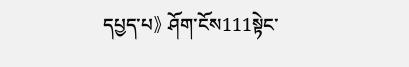དཔྱད་པ》 ཤོག་ངོས111སྟེང་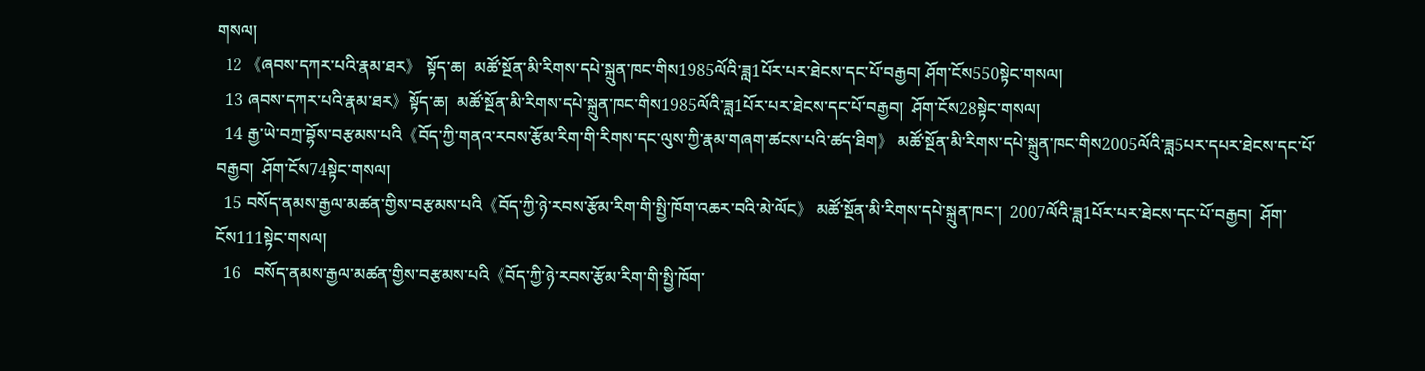གསལ།
  12 《ཞབས་དཀར་པའི་རྣམ་ཐར》 སྟོད་ཆ།  མཚོ་སྔོན་མི་རིགས་དཔེ་སྐྲུན་ཁང་གིས1985ལོའི་ཟླ1པོར་པར་ཐེངས་དང་པོ་བརྒྱབ། ཤོག་ངོས550སྟེང་གསལ།
  13 ཞབས་དཀར་པའི་རྣམ་ཐར》སྟོད་ཆ།  མཚོ་སྔོན་མི་རིགས་དཔེ་སྐྲུན་ཁང་གིས1985ལོའི་ཟླ1པོར་པར་ཐེངས་དང་པོ་བརྒྱབ།  ཤོག་ངོས28སྟེང་གསལ།
  14 རྒྱ་ཡེ་བཀྲ་བྷོས་བརྩམས་པའི《བོད་ཀྱི་གནའ་རབས་རྩོམ་རིག་གི་རིགས་དང་ལུས་ཀྱི་རྣམ་གཞག་ཚངས་པའི་ཚད་ཐིག》 མཚོ་སྔོན་མི་རིགས་དཔེ་སྐྲུན་ཁང་གིས2005ལོའི་ཟླ5པར་དཔར་ཐེངས་དང་པོ་བརྒྱབ།  ཤོག་ངོས74སྟེང་གསལ།
  15 བསོད་ནམས་རྒྱལ་མཚན་གྱིས་བརྩམས་པའི《བོད་ཀྱི་ཉེ་རབས་རྩོམ་རིག་གི་སྤྱི་ཁོག་འཆར་བའི་མེ་ལོང》 མཚོ་སྔོན་མི་རིགས་དཔེ་སྐྲུན་ཁང་།  2007ལོའི་ཟླ1པོར་པར་ཐེངས་དང་པོ་བརྒྱབ།  ཤོག་ངོས111སྟེང་གསལ།
  16   བསོད་ནམས་རྒྱལ་མཚན་གྱིས་བརྩམས་པའི《བོད་ཀྱི་ཉེ་རབས་རྩོམ་རིག་གི་སྤྱི་ཁོག་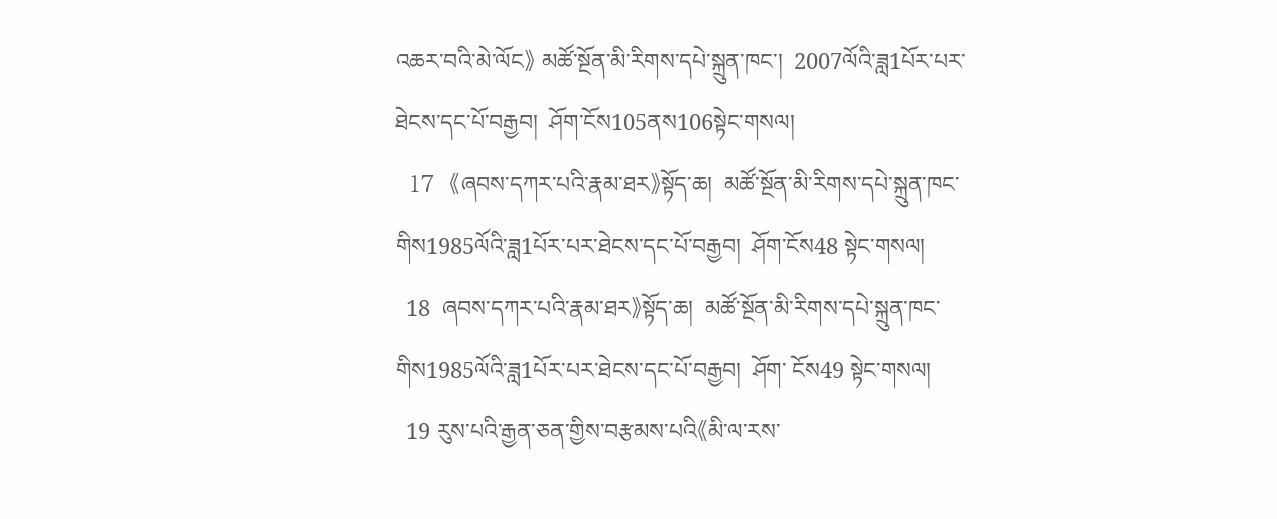འཆར་བའི་མེ་ལོང》 མཚོ་སྔོན་མི་རིགས་དཔེ་སྐྲུན་ཁང་།  2007ལོའི་ཟླ1པོར་པར་ཐེངས་དང་པོ་བརྒྱབ།  ཤོག་ངོས105ནས106སྟེང་གསལ།
  17  《ཞབས་དཀར་པའི་རྣམ་ཐར》སྟོད་ཆ།  མཚོ་སྔོན་མི་རིགས་དཔེ་སྐྲུན་ཁང་གིས1985ལོའི་ཟླ1པོར་པར་ཐེངས་དང་པོ་བརྒྱབ།  ཤོག་ངོས48 སྟེང་གསལ།
  18  ཞབས་དཀར་པའི་རྣམ་ཐར》སྟོད་ཆ།  མཚོ་སྔོན་མི་རིགས་དཔེ་སྐྲུན་ཁང་གིས1985ལོའི་ཟླ1པོར་པར་ཐེངས་དང་པོ་བརྒྱབ།  ཤོག་ ངོས49 སྟེང་གསལ།
  19 རུས་པའི་རྒྱན་ཅན་གྱིས་བརྩམས་པའི《མི་ལ་རས་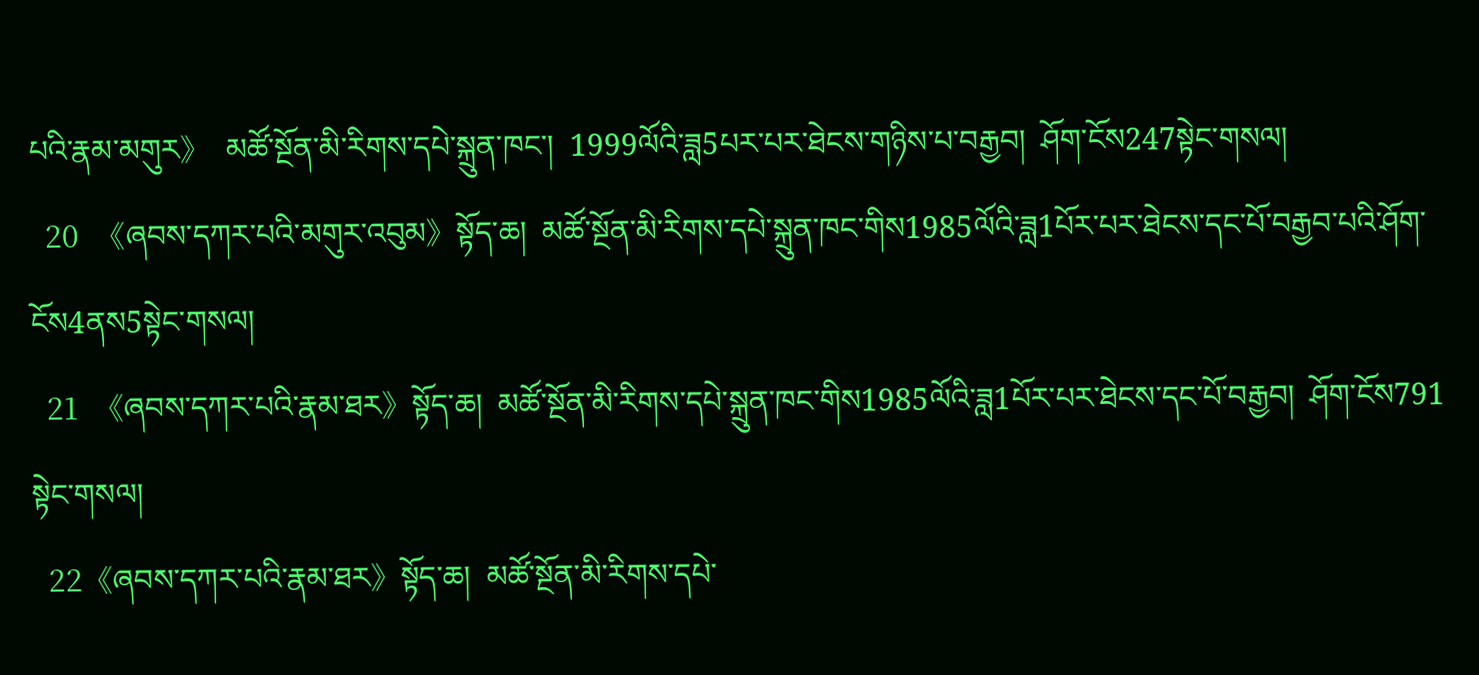པའི་རྣམ་མགུར》  མཚོ་སྔོན་མི་རིགས་དཔེ་སྐྲུན་ཁང་།  1999ལོའི་ཟླ5པར་པར་ཐེངས་གཉིས་པ་བརྒྱབ།  ཤོག་ངོས247སྟེང་གསལ།
  20  《ཞབས་དཀར་པའི་མགུར་འབུམ》སྟོད་ཆ།  མཚོ་སྔོན་མི་རིགས་དཔེ་སྐྲུན་ཁང་གིས1985ལོའི་ཟླ1པོར་པར་ཐེངས་དང་པོ་བརྒྱབ་པའི་ཤོག་ངོས4ནས5སྟེང་གསལ།
  21  《ཞབས་དཀར་པའི་རྣམ་ཐར》སྟོད་ཆ།  མཚོ་སྔོན་མི་རིགས་དཔེ་སྐྲུན་ཁང་གིས1985ལོའི་ཟླ1པོར་པར་ཐེངས་དང་པོ་བརྒྱབ།  ཤོག་ངོས791 སྟེང་གསལ།
  22《ཞབས་དཀར་པའི་རྣམ་ཐར》སྟོད་ཆ།  མཚོ་སྔོན་མི་རིགས་དཔེ་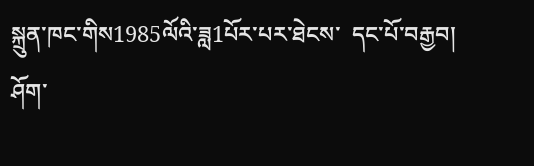སྐྲུན་ཁང་གིས1985ལོའི་ཟླ1པོར་པར་ཐེངས་  དང་པོ་བརྒྱབ།  ཤོག་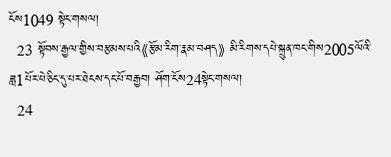ངོས1049 སྟེང་གསལ།
  23 སྟོབས་རྒྱལ་གྱིས་བརྩམས་པའི《རྩོམ་རིག་རྣམ་བཤད》 མི་རིགས་དཔེ་སྐྲུན་ཁང་གིས2005ལོའི་ཟླ1པོར་པེ་ཅིང་དུ་པར་ཐེངས་དང་པོ་བརྒྱབ། ཤོག་ངོས24སྟེང་གསལ།
  24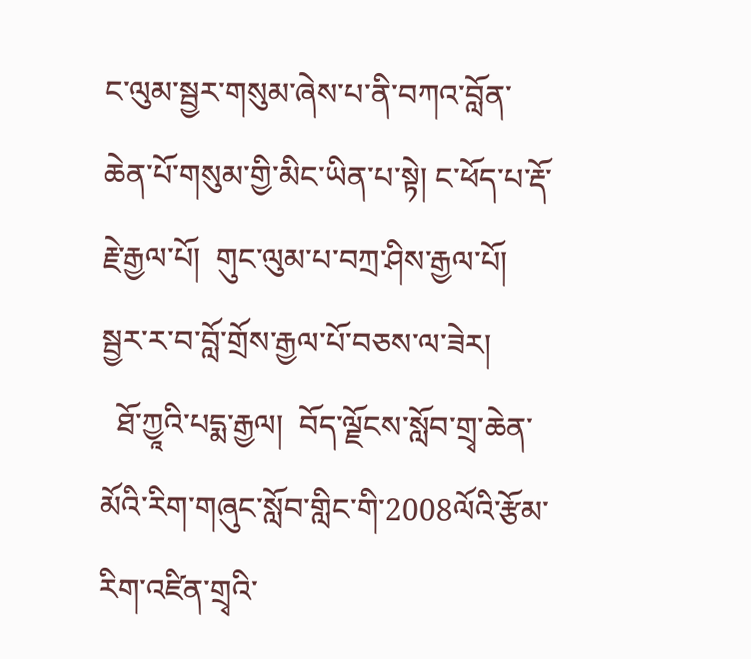ང་ལུམ་སྦྱར་གསུམ་ཞེས་པ་ནི་བཀའ་བློན་ཆེན་པོ་གསུམ་གྱི་མིང་ཡིན་པ་སྟེ། ང་ཕོད་པ་རྡོ་རྗེ་རྒྱལ་པོ།  གུང་ལུམ་པ་བཀྲ་ཤིས་རྒྱལ་པོ།  སྦྱར་ར་བ་བློ་གྲོས་རྒྱལ་པོ་བཅས་ལ་ཟེར།
  ཐོ་ཀྱཱའི་པདྨ་རྒྱལ།  བོད་ལྗོངས་སློབ་གྲྭ་ཆེན་མོའི་རིག་གཞུང་སློབ་གླིང་གི་2008ལོའི་རྩོམ་རིག་འཛིན་གྲྭའི་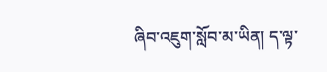ཞིབ་འཇུག་སློབ་མ་ཡིན། ད་ལྟ་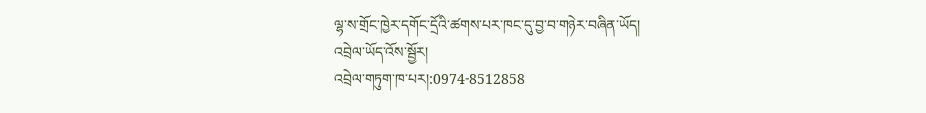ལྷ་ས་གྲོང་ཁྱེར་དགོང་དྲོའི་ཚགས་པར་ཁང་དུ་བྱ་བ་གཉེར་བཞིན་ཡོད།
འབྲེལ་ཡོད་འོས་སྦྱོར།
འབྲེལ་གཏུག་ཁ་པར།:0974-8512858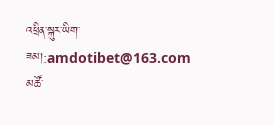འཕྲིན་སྐུར་ཡིག་ཟམ།:amdotibet@163.com
མཚོ་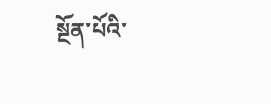སྔོན་པོའི་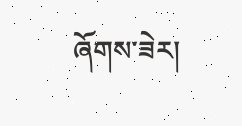ཞོགས་ཟེར།